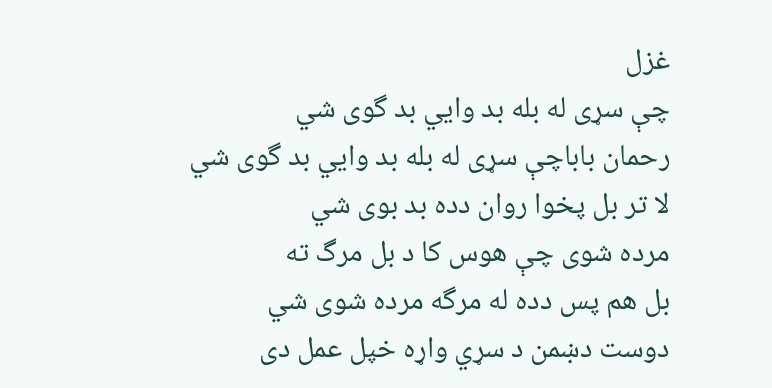غزل
چې سړی له بله بد وايي بد گوی شي
رحمان باباچې سړی له بله بد وايي بد گوی شي
لا تر بل پخوا روان دده بد بوی شي
مرده شوی چې هوس کا د بل مرگ ته
بل هم پس دده له مرگه مرده شوی شي
دوست دښمن د سړي واړه خپل عمل دی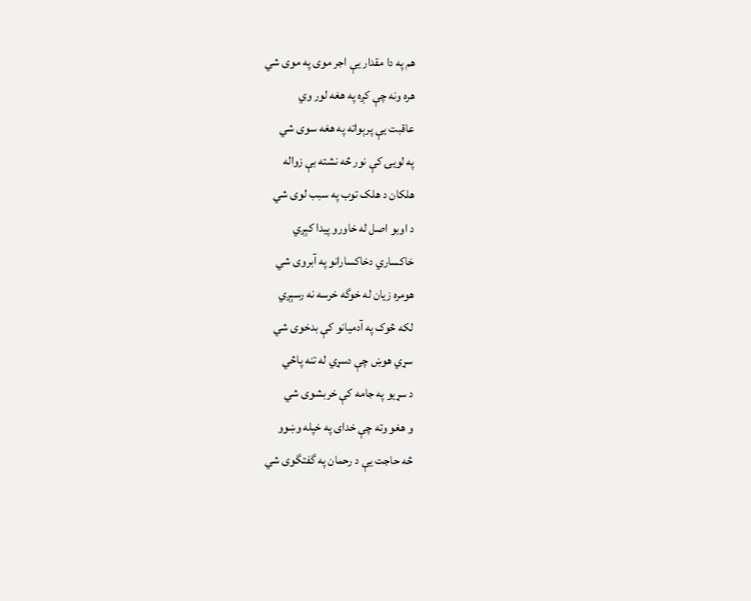هم په دا مقدار يې اجر موی په موی شي
هره ونه چې کږه په هغه لور وي
عاقبت يې پرېواته په هغه سوی شي
په لويۍ کې نور څه نشته بې زواله
هلکان د هلک توب په سبب لوی شي
د اوبو اصل له خاورو پيدا کېږي
خاکساري دخاکسارانو په آبروی شي
هومره زيان له خوگه خرسه نه رسېږي
لکه څوک په آدميانو کې بدخوی شي
سړي هوښ چې دسړي له تنه پاڅي
د سړيو په جامه کې خربشوی شي
و هغو وته چې خدای په خپله وښوو
څه حاجت يې د رحمان په گفتگوی شي